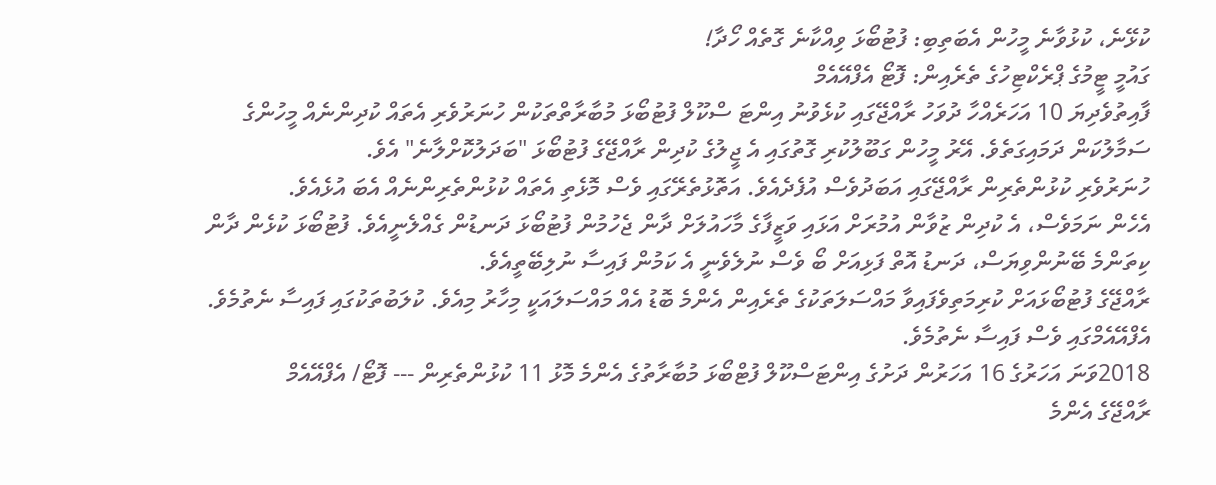ކުޅޭނެ، ކުޅުވާނެ މީހުން އެބަތިބި: ފުޓުބޯޅަ ވިއްކާނެ ގޮތެއް ހޯދާ!
ގައުމީ ޓީމުގެ ޕްރެކްޓިހުގެ ތެރެއިން: ފޮޓޯ އެފްއޭއެމް
ފާއިތުވެދިޔަ 10 އަހަރެއްހާ ދުވަހު ރާއްޖޭގައި ކުޅެވުނު އިންޓަ ސްކޫލް ފުޓުބޯޅަ މުބާރާތްތަކުން ހުނަރުވެރި އެތައް ކުދިންނެއް މީހުންގެ ސަމާލުކަން ދަމައިގަތެވެ. އޭރު މީހުން ގަބޫލުކުރި ގޮތުގައި އެ ޖީލުގެ ކުދިން ރާއްޖޭގެ ފުޓުބޯޅަ "ބަދަލުކޮށްލާނެ" އެވެ.
ހުނަރުވެރި ކުޅުންތެރިން ރާއްޖޭގައި އަބަދުވެސް އުފެދެއެވެ. އަތޮޅުތެރޭގައި ވެސް މޮޅެތި އެތައް ކުޅުންތެރިންނެއް އެބަ އުޅެއެވެ.
އެހެން ނަމަވެސް، އެ ކުދިން ޒުވާން އުމުރަށް އަޅައި ވަޒީފާގެ މާހައުލަށް ދާން ޖެހުމުން ފުޓުބޯޅަ ދަނޑުން ގެއްލެނީއެވެ. ފުޓުބޯޅަ ކުޅެން ދާން ކިތަންމެ ބޭނުންވިޔަސް، ދަނޑު އޮތް ފަޅިއަށް ބޯ ވެސް ނުލެވެނީ އެ ކަމުން ފައިސާ ނުލިބޭތީއެވެ.
ރާއްޖޭގެ ފުޓުބޯޅައަށް ކުރިމަތިވެފައިވާ މައްސަލަތަކުގެ ތެރެއިން އެންމެ ބޮޑު އެއް މައްސަލައަކީ މިހާރު މިއެވެ. ކުލަބުތަކުގައި ފައިސާ ނެތުމެވެ. އެފްއޭއެމްގައި ވެސް ފައިސާ ނެތުމެވެ.
2018ވަނަ އަހަރުގެ 16 އަހަރުން ދަށުގެ އިންޓަސްކޫލް ފުޓްބޯޅަ މުބާރާތުގެ އެންމެ މޮޅު 11 ކުޅުންތެރިން --- ފޮޓޯ/ އެފްއޭއެމް
ރާއްޖޭގެ އެންމެ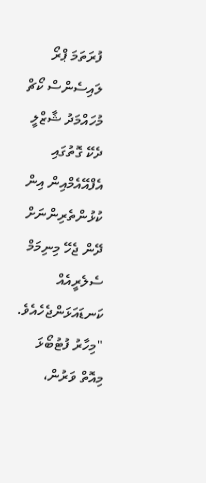ފުރަތަމަ ޕްރޯ ލައިސެންސް ކޯޗް މުހައްމަދު ޝާޒްލީ ދެކޭ ގޮތުގައި އެފްއޭއެމްއިން އިން ކުޅުންތެރިންނަށް ދޭން ޖެހޭ މިނިމަމް ސެލެރީއެއް ކަނޑައަޅަންޖެހެއެވެ.
"މިހާރު ފުޓުބޯޅަ މިއޮތް ވަރުން،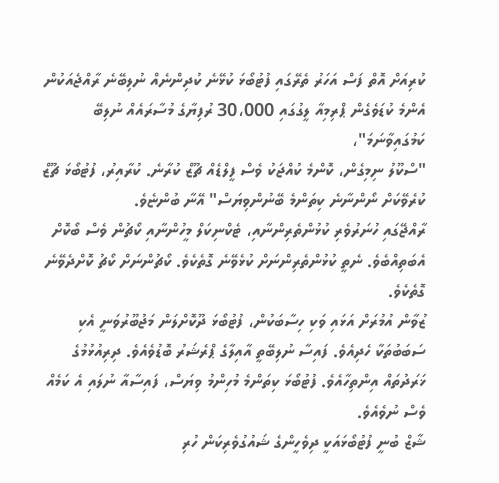ކުރިއަށް އޮތް ފަސް އަހަރު ތެރޭގައި ފުޓުބޯޅަ ކުޅޭނެ ކުދިންނެއް ނުލިބޭނެ ރާއްޖެއަކުން އެންމެ ކުޑަވެގެން ޕްރިމިއާ ލީގުގައި 30،000 ރުފިޔާގެ މުސާރައެއް ނުލިބޭ ކަމުގައިވާނަމަ"،
"ސްކޫލު ނިމިގެން، ކޮންމެ ކުއްޖަކު ވެސް ފީލްޑެއް ޗޫޒް ކުރާނެ. ކުރާއިރު، ފުޓުބޯޅަ ޗޫޒް ކުރެވޭކަށް ނޯންނާނެ ކިތަންމެ ބޭނުންވިޔަސް" އޭނާ ބުންޏެވެ.
ރާއްޖޭގައި ހުނަރުވެރި ކުޅުންތެރިންނާއި، ޓެކްނިކަލް މީހުންނާއި ކޯޗުން ވެސް ބޯކޮށް އެބަތިއްބެވެ. ނެތީ ކުޅުންތެރިންނަށް ކުޅެވޭނެ ގޮތެކެވެ. ކޯޗުންނަށް ކޯޗު ކޮށްދެވޭނެ ގޮތެކެވެ.
ޒުވާން އުމުރަށް އަޅައި ވަކި ހިސާބަކުން، ފުޓުބޯޅަ ދޫކޮށްލަން މަޖުބޫރުވަނީ އެކި ސަބަބުތަކާ ހެދިއެވެ. ފައިސާ ނުލިބޭތީ އާއިލާގެ ޕްރެޝަރު ބޮޑުވެއެވެ. ދިރިއުޅުމުގެ ޚަރަދުތައް އިންތިހާއެވެ. ފުޓުބޯޅަ ކިތަންމެ މުހިންމު ވިޔަސް، ފައިސާއާ ނުލައި އެ ކަމެއް ވެސް ނުވެއެވެ.
ޝާޒް ބުނީ ފުޓުބޯޅައަކީ ދިވެހީންގެ ޝައުގުވެރިކަން ހުރި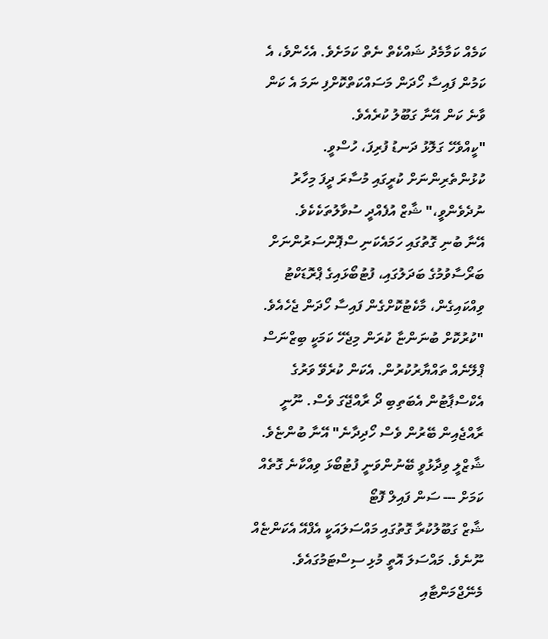ކަމެއް ކަމާމެދު ޝައްކެތް ނެތް ކަމަށެވެ. އެހެންވެ، އެ ކަމުން ފައިސާ ހޯދަން މަސައްކަތްކޮށްފި ނަމަ އެ ކަން ވާނެ ކަން އޭނާ ގަބޫލު ކުރެއެވެ.
"ކީއްވެހޭ ގަލޮޅު ދަނޑު ފުރިފަ، ހުސްވީ. ކުޅުންތެރިންނަށް ކުރީގައި މުސާރަ ދީފަ މިހާރު ނުދެވެންވީ،" ޝާޒް އުފެއްދީ ސުވާލުތަކެކެވެ.
އޭނާ ބުނި ގޮތުގައި ހަމައެކަނި ސްޕޮންސަރުންނަށް ބަރޯސާވުމުގެ ބަދަލުގައި، ފުޓުބޯޅައިގެ ޕްރޮޑަކްޓު ވިއްކައިގެން، މާކެޓުކޮށްގެން ފައިސާ ހޯދަން ޖެހެއެވެ.
"ކުރުކޮށް ބުނަންޏާ ކުރަން މިޖެހޭ ކަމަކީ ބިޒްނަސް ޕްލޭނެއް ތައްޔާރުކުރުން. އެކަން ކުރެވޭ ވަރުގެ އެކްސްޕާޓުން އެބަތިބި ދޯ ރާއްޖޭގަ ވެސް. ނޫނީ ރާއްޖެއިން ބޭރުން ވެސް ހޯދިދާނެ" އޭނާ ބުންޏެވެ.
ޝާޒްލީ ވިދާޅުވީ ބޭނުންވަނީ ފުޓުބޯޅަ ވިއްކާނެ ގޮތެއް ކަމަށް --- ސަން ފައިލް ފޮޓޯ
ޝާޒް ގަބޫލުކުރާ ގޮތުގައި މައްސަލައަކީ އެފްއޭ އެކަންޏެއް ނޫނެވެ. މައްސަލަ އޮތީ މުޅި ސިސްޓަމުގައެވެ. މެނޭޖްމަންޓާއި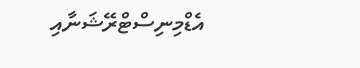އެޑްމިނިސްޓްރޭޝަނާއި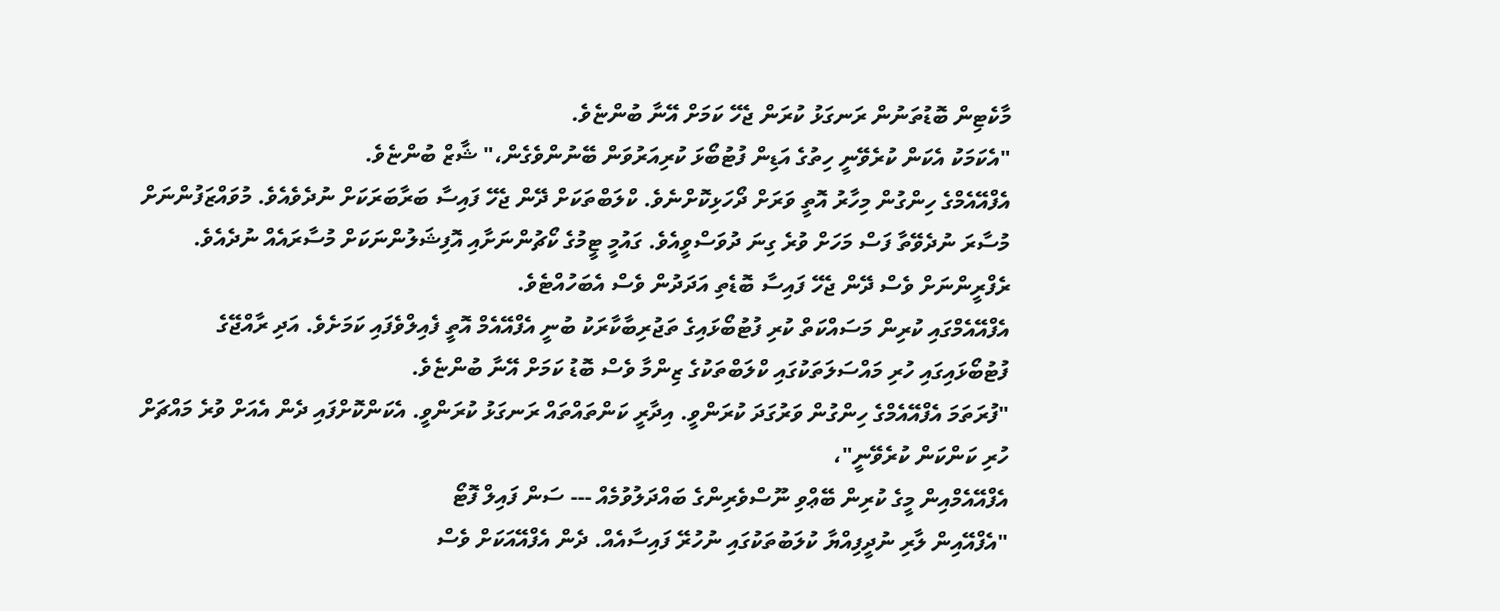މާކެޓިން ބޮޑުތަނުން ރަނގަޅު ކުރަން ޖެހޭ ކަމަށް އޭނާ ބުންޏެވެ.
"އެކަމަކު އެކަން ކުރެވޭނީ ހިތުގެ އަޑިން ފުޓުބޯޅަ ކުރިއަރުވަން ބޭނުންވެގެން،" ޝާޒް ބުންޏެވެ.
އެފްއޭއެމްގެ ހިންގުން މިހާރު އޮތީ ވަރަށް ދޯހަޅިކޮށްނެވެ. ކްލަބްތަކަށް ދޭން ޖެހޭ ފައިސާ ބަރާބަރަކަށް ނުދެވެއެވެ. މުވައްޒަފުންނަށް މުސާރަ ނުދެވޭތާ ފަސް މަހަށް ވުރެ ގިނަ ދުވަސްވީއެވެ. ގައުމީ ޓީމުގެ ކޯޗުންނަށާއި އޮފިޝަލުންނަކަށް މުސާރައެއް ނުދެއެވެ. ރެފްރީންނަށް ވެސް ދޭން ޖެހޭ ފައިސާ ބޮޑެތި އަދަދުން ވެސް އެބަހުއްޓެވެ.
އެފްއޭއެމްގައި ކުރިން މަސައްކަތް ކުރި ފުޓުބޯޅައިގެ ތަޖުރިބާކާރަކު ބުނީ އެފްއޭއެމް އޮތީ ފެއިލްވެފައި ކަމަށެވެ. އަދި ރާއްޖޭގެ ފުޓުބޯޅައިގައި ހުރި މައްސަލަތަކުގައި ކްލަބްތަކުގެ ޒިންމާ ވެސް ބޮޑު ކަމަށް އޭނާ ބުންޏެވެ.
"ފުރަތަމަ އެފްއޭއެމްގެ ހިންގުން ވަރުގަދަ ކުރަންވީ. އިދާރީ ކަންތައްތައް ރަނގަޅު ކުރަންވީ. އެކަންކޮށްފައި ދެން އެއަށް ވުރެ މައްޗަށް ހުރި ކަންކަން ކުރެވޭނީ"،
އެފްއޭއެމްއިން މީގެ ކުރިން ބޭޢްވި ނޫސްވެރިންގެ ބައްދަލުވުމެއް --- ސަން ފައިލް ފޮޓޯ
"އެފްއޭއިން ލާރި ނުދީފިއްޔާ ކުލަބުތަކުގައި ނުހުރޭ ފައިސާއެއް. ދެން އެފްއޭއަކަށް ވެސް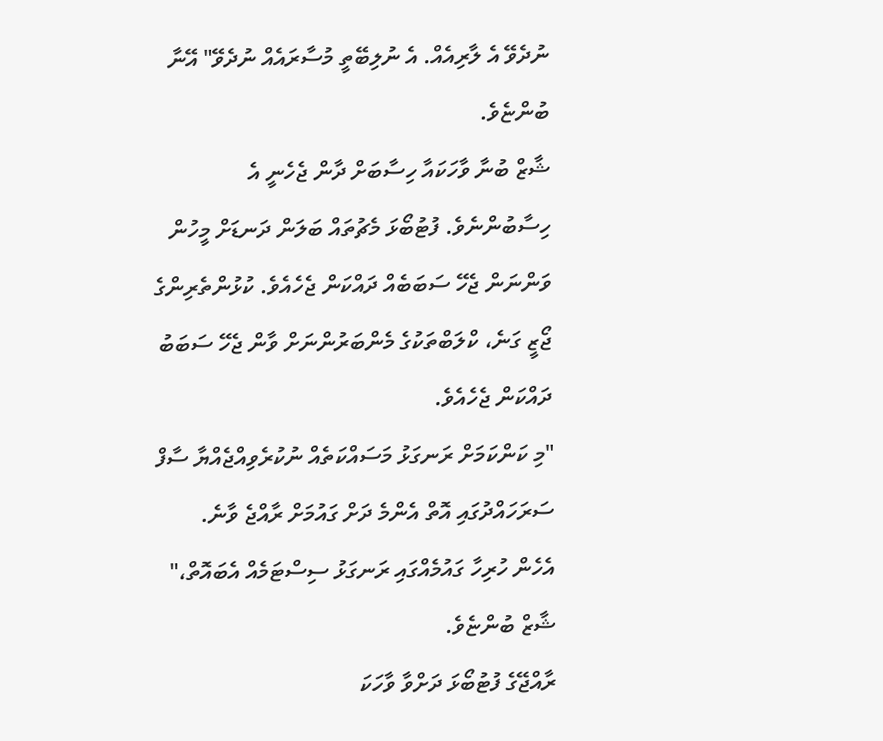ނުދެވޭ އެ ލާރިއެއް. އެ ނުލިބޭތީ މުސާރައެއް ނުދެވޭ" އޭނާ ބުންޏެވެ.
ޝާޒް ބުނާ ވާހަކައާ ހިސާބަށް ދާން ޖެހެނީ އެ ހިސާބުންނެވެ. ފުޓުބޯޅަ މެޗުތައް ބަލަން ދަނޑަށް މީހުން ވަންނަން ޖެހޭ ސަބަބެއް ދައްކަން ޖެހެއެވެ. ކުޅުންތެރިންގެ ޖޯޒީ ގަނެ، ކްލަބްތަކުގެ މެންބަރުންނަށް ވާން ޖެހޭ ސަބަބު ދައްކަން ޖެހެއެވެ.
"މި ކަންކަމަށް ރަނގަޅު މަސައްކަތެއް ނުކުރެވިއްޖެއްޔާ ސާފް ސަރަހައްދުގައި އޮތް އެންމެ ދަށް ގައުމަށް ރާއްޖެ ވާނެ. އެހެން ހުރިހާ ގައުމެއްގައި ރަނގަޅު ސިސްޓަމެއް އެބައޮތް،" ޝާޒް ބުންޏެވެ.
ރާއްޖޭގެ ފުޓުބޯޅަ ދަށްވާ ވާހަކަ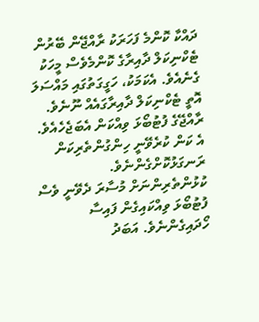ދައްކާ ކޮންމެ ފަހަރަކު ރާއްޖޭން ބޭރުން ޓެކްނިކަލް ދާއިރާގެ ކޮންމެވެސް މީހަކު ގެނެއެވެ. އެކަމަކު، ހަގީގަތުގައި މައްސަލަ އޮތީ ޓެކްނިކަލް ދާއިރާގައެއް ނޫނެވެ.
ރާއްޖޭގެ ފުޓުބޯޅަ ވިއްކަން އެބަޖެހެއެވެ. އެ ކަން ކުރެވޭނީ ހިންގުންތެރިކަން ރަނގަޅުކޮށްގެންނެވެ. ކުޅުންތެރިންނަށް މުސާރަ ދެވޭނީ ވެސް ފުޓުބޯޅަ ވިއްކައިގެން ފައިސާ ހޯދައިގެންނެވެ. އަބަދު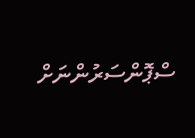ސްޕޮންސަރުންނަށް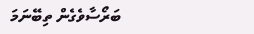ބަރޯސާވެގެން ތިބޭނަމަ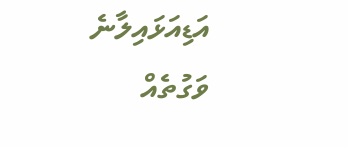އަޑިއަޅައިލާނެ ވަގުތެއް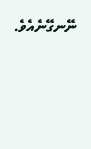ނޭނގޭނެއެވެ.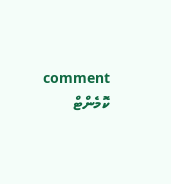comment ކޮމެންޓް